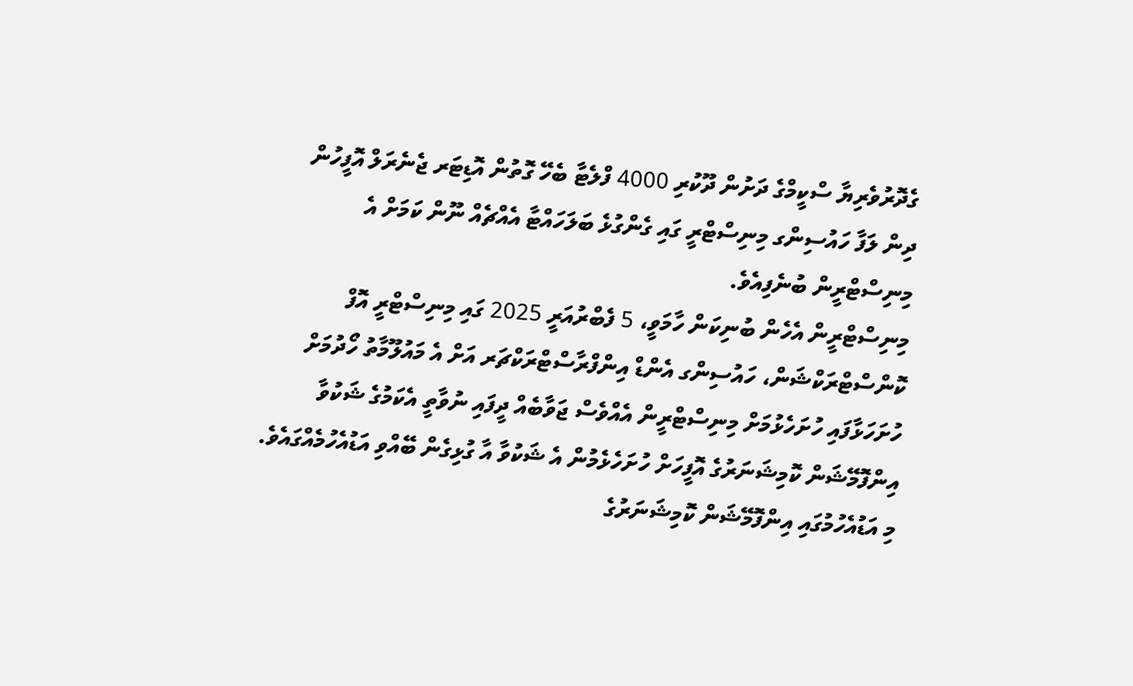ގެދޮރުވެރިޔާ ސްކީމްގެ ދަށުން ދޫކުރި 4000 ފްލެޓާ ބެހޭ ގޮތުން އޮޑިޓަރ ޖެނެރަލް އޮފީހުން ދިން ލަފާ ހައުސިންގ މިނިސްޓްރީ ގައި ގެންގުޅެ ބަލަހައްޓާ އެއްޗެއް ނޫން ކަމަށް އެ މިނިސްޓްރީން ބުނެފިއެވެ.
މިނިސްޓްރީން އެހެން ބުނިކަން ހާމަވީ، 5 ފެބްރުއަރީ 2025 ގައި މިނިސްޓްރީ އޮފް ކޮންސްޓްރަކްޝަން، ހައުސިންގ އެންޑް އިންފްރާސްޓްރަކްޗަރ އަށް އެ މައުލޫމާތު ހޯދުމަށް ހުށަހަޅާފައި ހުށަހެޅުމަށް މިނިސްޓްރީން އެއްވެސް ޖަވާބެއް ދީފައި ނުވާތީ އެކަމުގެ ޝަކުވާ އިންފޮމޭޝަން ކޮމިޝަނަރުގެ އޮފީހަށް ހުށަހެޅެމުން އެ ޝަކުވާ އާ ގުޅިގެން ބޭއްވި އަޑުއެހުމެއްގައެވެ.
މި އަޑުއެހުމުގައި އިންފޮމޭޝަން ކޮމިޝަނަރުގެ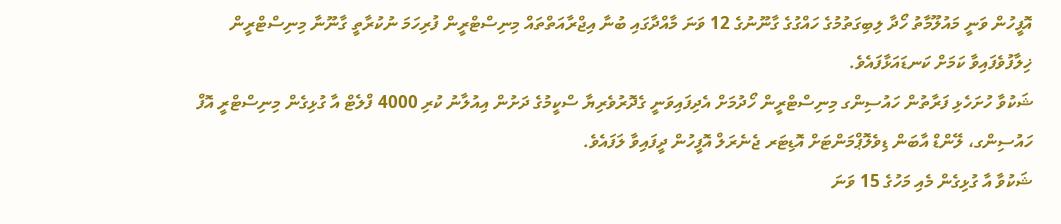އޮފީހުން ވަނީ މައުލޫމާތު ހޯދާ ލިބިގަތުމުގެ ހައްގުގެ ގާނޫނުގެ 12 ވަނަ މާއްދާގައި ބުނާ އިޖްރާއަތްތައް މިނިސްޓްރީން ފުރިހަމަ ނުކުރާތީ ގާނޫނާ މިނިސްޓްރީން ޚިލާފުވެފައިވާ ކަމަށް ކަނޑައަޅާފައެވެ.
ޝަކުވާ ހުށަހެޅި ފަރާތުން ހައުސިންގ މިނިސްޓްރީން ހޯދުމަށް އެދިފައިވަނީ ގެދޮރުވެރިޔާ ސްކީމުގެ ދަށުން އިއުލާނު ކުރި 4000 ފްލެޓް އާ ގުޅިގެން މިނިސްޓްރީ އޮފް ހައުސިންގ، ލޭންޑް އާބަން ޑިވެލޮޕްމަންޓަށް އޮޑިޓަރ ޖެނެރަލް އޮފީހުން ދީފައިވާ ލަފައެވެ.
ޝަކުވާ އާ ގުޅިގެން މެއި މަހުގެ 15 ވަނަ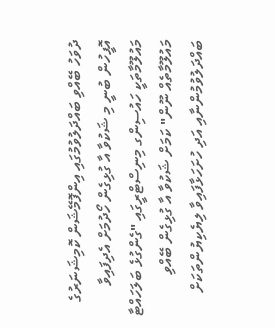ދުވަހު ބޭއްވި ބައްދަލުވުމުގައި އިންފޮމޭޝަން ކޮމިޝަނަރުގެ އޮފީހުން ބުނީ މި ޝަކުވާ އާ ގުޅިގެން ހޯދުމަށް އެދިފައިވާ މައުލޫމާތަކީ ހައުސިންގ މިނިސްޓްރީގައި "ގެންގުޅެ ބަލަހައްޓާ މައުލޫމާތެއް ނޫން" ކަމަށް ޝަކުވާ އާ ގުޅިގެން ބޭއްވި ބައްދަލުވުމުންނާއި އަދި ހުށަހަޅާފައިވާ ލިޔެކިޔުންތަކަށް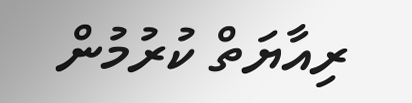ރިއާޔަތް ކުރުމުން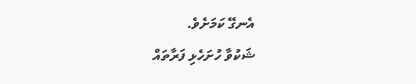އެނގޭ ކަމަށެވެ.
ޝަކުވާ ހުށަހެޅި ފަރާތައް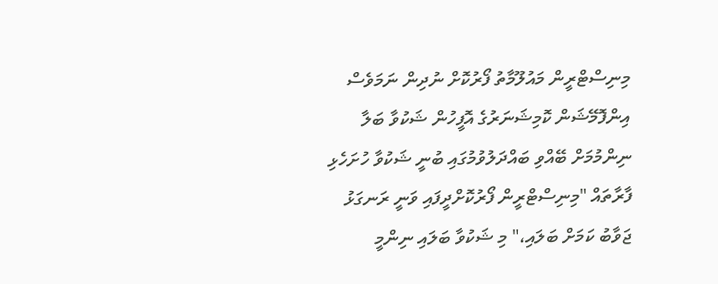މިނިސްޓްރީން މައުލޫމާތު ފޯރުކޮށް ނުދިން ނަމަވެސް އިންފޮމޭޝަން ކޮމިޝަނަރުގެ އޮފީހުން ޝަކުވާ ބަލާ ނިންމުމަށް ބޭއްވި ބައްދަލުވުމުގައި ބުނީ ޝަކުވާ ހުށަހެޅި ފާރާތައް "މިނިސްޓްރީން ފޯރުކޮށްދީފައި ވަނީ ރަނގަޅު ޖަވާބު ކަމަށް ބަލައި،" މި ޝަކުވާ ބަލައި ނިންމީ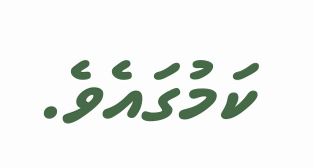ކަމުގައެވެ.